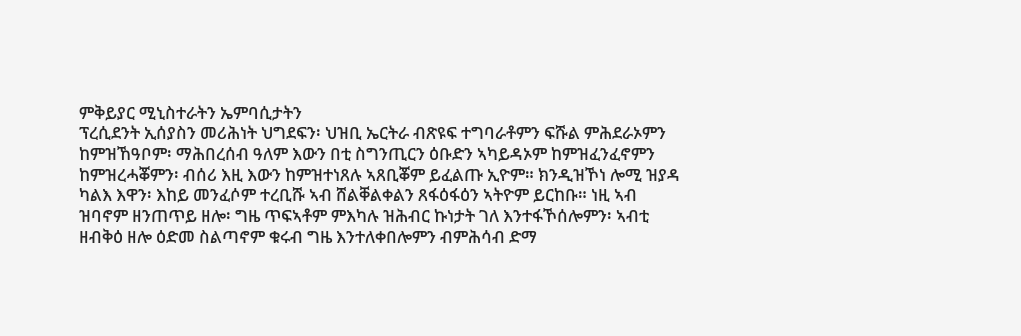ምቅይያር ሚኒስተራትን ኤምባሲታትን
ፕረሲደንት ኢሰያስን መሪሕነት ህግደፍን፡ ህዝቢ ኤርትራ ብጽዩፍ ተግባራቶምን ፍሹል ምሕደራኦምን ከምዝኸዓቦም፡ ማሕበረሰብ ዓለም እውን በቲ ስግንጢርን ዕቡድን ኣካይዳኦም ከምዝፈንፈኖምን ከምዝረሓቖምን፡ ብሰሪ እዚ እውን ከምዝተነጸሉ ኣጸቢቖም ይፈልጡ ኢዮም። ክንዲዝኾነ ሎሚ ዝያዳ ካልእ እዋን፡ እከይ መንፈሶም ተረቢሹ ኣብ ሸልቐልቀልን ጸፋዕፋዕን ኣትዮም ይርከቡ። ነዚ ኣብ ዝባኖም ዘንጠጥይ ዘሎ፡ ግዜ ጥፍኣቶም ምእካሉ ዝሕብር ኩነታት ገለ እንተፋኾሰሎምን፡ ኣብቲ ዘብቅዕ ዘሎ ዕድመ ስልጣኖም ቁሩብ ግዜ እንተለቀበሎምን ብምሕሳብ ድማ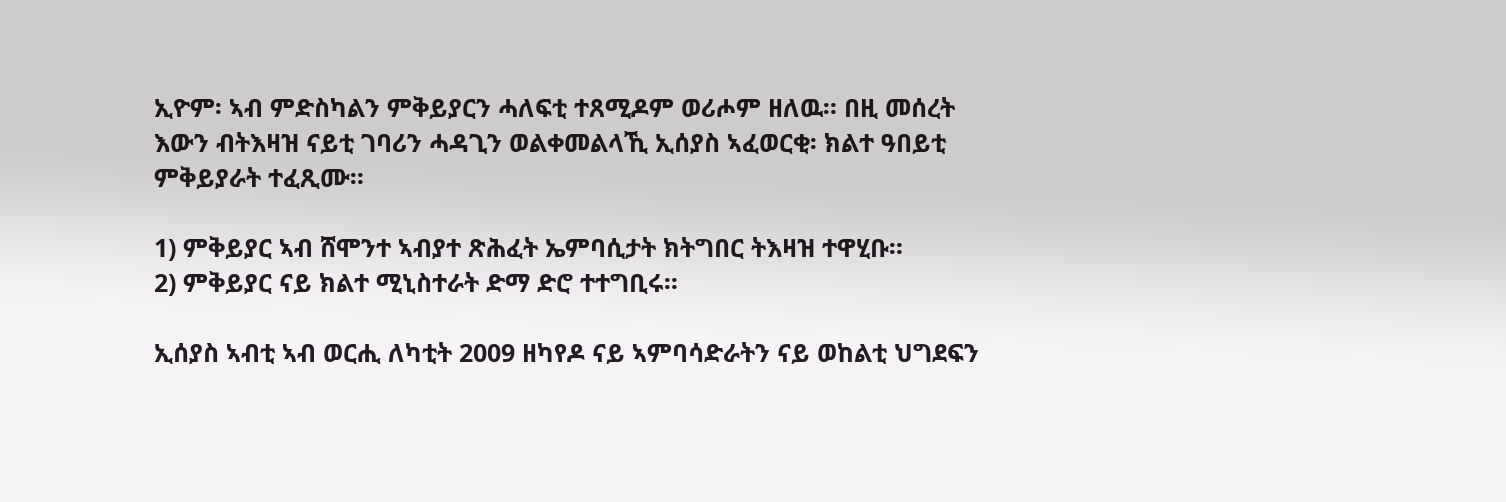ኢዮም፡ ኣብ ምድስካልን ምቅይያርን ሓለፍቲ ተጸሚዶም ወሪሖም ዘለዉ። በዚ መሰረት እውን ብትእዛዝ ናይቲ ገባሪን ሓዳጊን ወልቀመልላኺ ኢሰያስ ኣፈወርቂ፡ ክልተ ዓበይቲ ምቅይያራት ተፈጺሙ።

1) ምቅይያር ኣብ ሸሞንተ ኣብያተ ጽሕፈት ኤምባሲታት ክትግበር ትእዛዝ ተዋሂቡ።
2) ምቅይያር ናይ ክልተ ሚኒስተራት ድማ ድሮ ተተግቢሩ።

ኢሰያስ ኣብቲ ኣብ ወርሒ ለካቲት 2009 ዘካየዶ ናይ ኣምባሳድራትን ናይ ወከልቲ ህግደፍን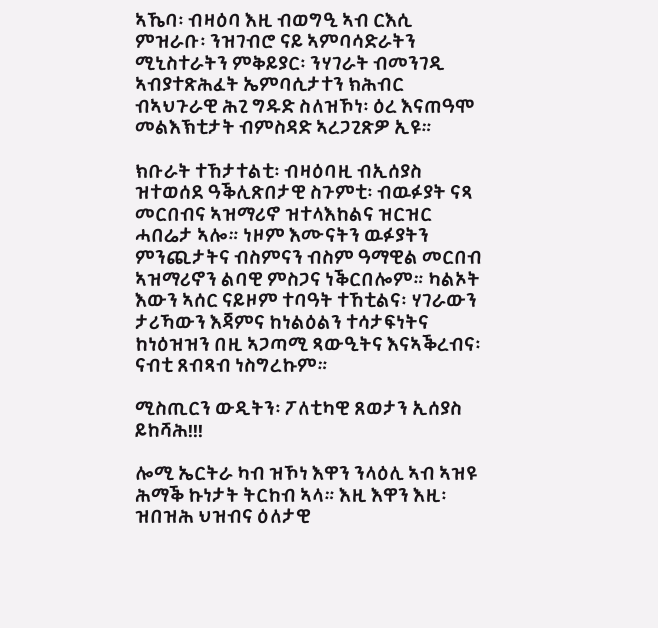ኣኼባ፡ ብዛዕባ እዚ ብወግዒ ኣብ ርእሲ ምዝራቡ፡ ንዝገብሮ ናይ ኣምባሳድራትን ሚኒስተራትን ምቅይያር፡ ንሃገራት ብመንገዲ ኣብያተጽሕፈት ኤምባሲታተን ክሕብር ብኣህጉራዊ ሕጊ ግዱድ ስለዝኾነ፡ ዕረ እናጠዓሞ መልእኽቲታት ብምስዳድ ኣረጋጊጽዎ ኢዩ።

ክቡራት ተኸታተልቲ፡ ብዛዕባዚ ብኢሰያስ ዝተወሰደ ዓቕሊጽበታዊ ስጉምቲ፡ ብዉፉያት ናጻ መርበብና ኣዝማሪኖ ዝተላእከልና ዝርዝር ሓበሬታ ኣሎ። ነዞም እሙናትን ዉፉያትን ምንጪታትና ብስምናን ብስም ዓማዊል መርበብ ኣዝማሪኖን ልባዊ ምስጋና ነቕርበሎም። ካልኦት እውን ኣሰር ናይዞም ተባዓት ተኸቲልና፡ ሃገራውን ታሪኻውን እጃምና ከነልዕልን ተሳታፍነትና ከነዕዝዝን በዚ ኣጋጣሚ ጻውዒትና እናኣቕረብና፡ ናብቲ ጸብጻብ ነስግረኩም።

ሚስጢርን ውዲትን፡ ፖለቲካዊ ጸወታን ኢሰያስ ይከሻሕ!!!

ሎሚ ኤርትራ ካብ ዝኾነ እዋን ንላዕሊ ኣብ ኣዝዩ ሕማቕ ኩነታት ትርከብ ኣላ። እዚ እዋን እዚ፡ ዝበዝሕ ህዝብና ዕለታዊ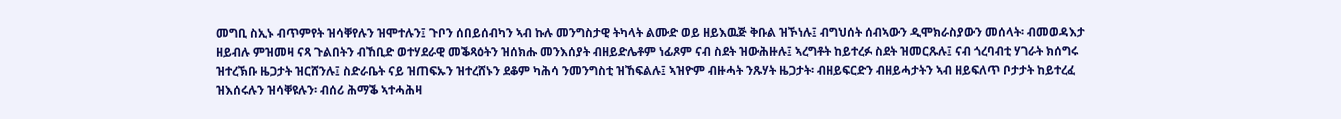መግቢ ስኢኑ ብጥምየት ዝሳቐየሉን ዝሞተሉን፤ ጉቦን ሰበይሰብካን ኣብ ኩሉ መንግስታዊ ትካላት ልሙድ ወይ ዘይእዉጅ ቅቡል ዝኾነሉ፤ ብግህሰት ሰብኣውን ዲሞክራስያውን መሰላት፡ ብመወዳእታ ዘይብሉ ምዝመዛ ናጻ ጉልበትን ብኸቢድ ወተሃደራዊ መቕጻዕትን ዝሰክሑ መንእሰያት ብዘይድሌቶም ነፊጾም ናብ ስደት ዝውሕዙሉ፤ ኣረግቶት ከይተረፉ ስደት ዝመርጹሉ፤ ናብ ጎረባብቲ ሃገራት ክሰግሩ ዝተረኽቡ ዜጋታት ዝርሸንሉ፤ ስድራቤት ናይ ዝጠፍኡን ዝተረሸኑን ደቆም ካሕሳ ንመንግስቲ ዝኸፍልሉ፤ ኣዝዮም ብዙሓት ንጹሃት ዜጋታት፡ ብዘይፍርድን ብዘይሓታትን ኣብ ዘይፍለጥ ቦታታት ከይተረፈ ዝእሰሩሉን ዝሳቐዩሉን፡ ብሰሪ ሕማቕ ኣተሓሕዛ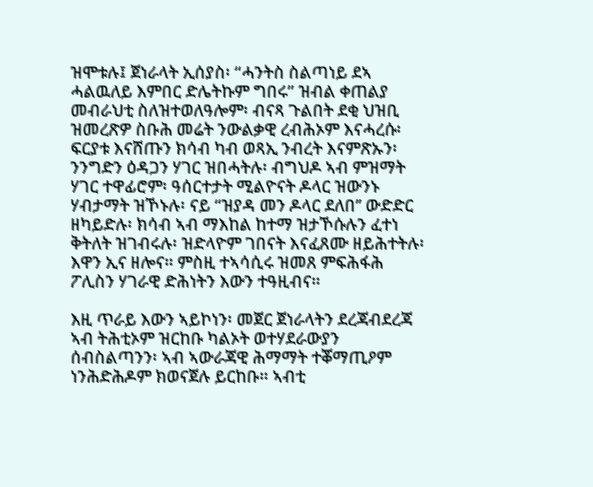ዝሞቱሉ፤ ጀነራላት ኢሰያስ፡ “ሓንትስ ስልጣነይ ደኣ ሓልዉለይ እምበር ድሌትኩም ግበሩ” ዝብል ቀጠልያ መብራህቲ ስለዝተወለዓሎም፡ ብናጻ ጉልበት ደቂ ህዝቢ ዝመረጽዎ ስቡሕ መሬት ንውልቃዊ ረብሕኦም እናሓረሱ፡ ፍርያቱ እናሸጡን ክሳብ ካብ ወጻኢ ንብረት እናምጽኡን፡ ንንግድን ዕዳጋን ሃገር ዝበሓትሉ፡ ብግህዶ ኣብ ምዝማት ሃገር ተዋፊሮም፡ ዓሰርተታት ሚልዮናት ዶላር ዝውንኑ ሃብታማት ዝኾኑሉ፡ ናይ “ዝያዳ መን ዶላር ደለበ’’ ውድድር ዘካይድሉ፡ ክሳብ ኣብ ማእከል ከተማ ዝታኾሱሉን ፈተነ ቅትለት ዝገብሩሉ፡ ዝድላዮም ገበናት እናፈጸሙ ዘይሕተትሉ፡ እዋን ኢና ዘሎና። ምስዚ ተኣሳሲሩ ዝመጸ ምፍሕፋሕ ፖሊስን ሃገራዊ ድሕነትን እውን ተዓዚብና።

እዚ ጥራይ እውን ኣይኮነን፡ መጀር ጀነራላትን ደረጃብደረጃ ኣብ ትሕቲኦም ዝርከቡ ካልኦት ወተሃደራውያን ሰብስልጣንን፡ ኣብ ኣውራጃዊ ሕማማት ተቖማጢዖም ነንሕድሕዶም ክወናጀሉ ይርከቡ። ኣብቲ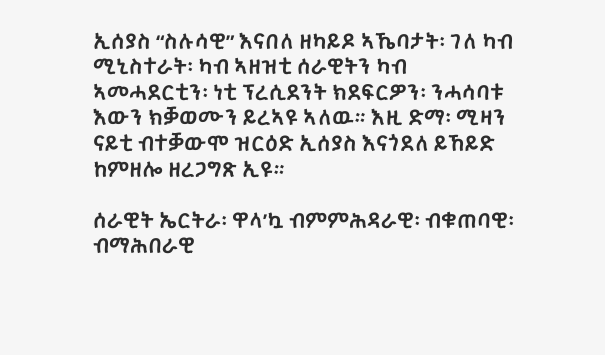ኢሰያስ “ስሉሳዊ” እናበለ ዘካይዶ ኣኼባታት፡ ገለ ካብ ሚኒስተራት፡ ካብ ኣዘዝቲ ሰራዊትን ካብ ኣመሓደርቲን፡ ነቲ ፕረሲደንት ክደፍርዎን፡ ንሓሳባቱ እውን ክቓወሙን ይረኣዩ ኣለዉ። እዚ ድማ፡ ሚዛን ናይቲ ብተቓውሞ ዝርዕድ ኢሰያስ እናጎደለ ይኸይድ ከምዘሎ ዘረጋግጽ ኢዩ።

ሰራዊት ኤርትራ፡ ዋላ’ኳ ብምምሕዳራዊ፡ ብቁጠባዊ፡ ብማሕበራዊ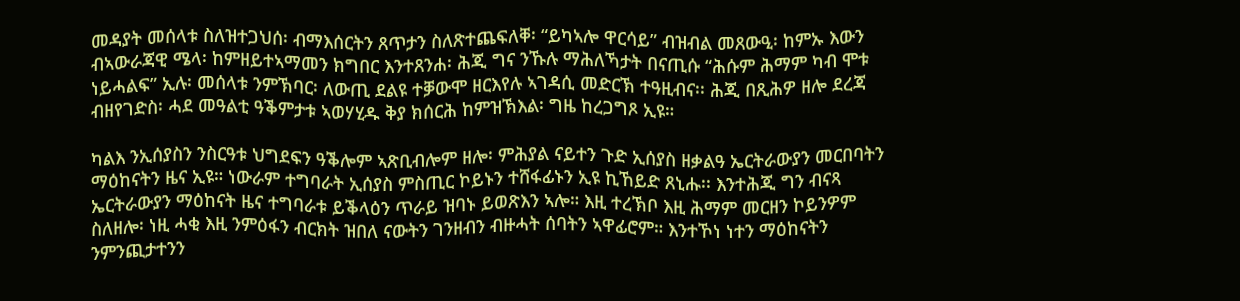መዳያት መሰላቱ ስለዝተጋህሰ፡ ብማእሰርትን ጸጥታን ስለጽተጨፍለቐ፡ “ይካኣሎ ዋርሳይ” ብዝብል መጸውዒ፡ ከምኡ እውን ብኣውራጃዊ ሜላ፡ ከምዘይተኣማመን ክግበር እንተጸንሐ፡ ሕጂ ግና ንኹሉ ማሕለኻታት በናጢሱ “ሕሱም ሕማም ካብ ሞቱ ነይሓልፍ” ኢሉ፡ መሰላቱ ንምኽባር፡ ለውጢ ደልዩ ተቓውሞ ዘርእየሉ ኣገዳሲ መድርኽ ተዓዚብና፡፡ ሕጂ በጺሕዎ ዘሎ ደረጃ ብዘየገድስ፡ ሓደ መዓልቲ ዓቕምታቱ ኣወሃሂዱ ቅያ ክሰርሕ ከምዝኽእል፡ ግዜ ከረጋግጾ ኢዩ።

ካልእ ንኢሰያስን ንስርዓቱ ህግደፍን ዓቕሎም ኣጽቢብሎም ዘሎ፡ ምሕያል ናይተን ጉድ ኢሰያስ ዘቃልዓ ኤርትራውያን መርበባትን ማዕከናትን ዜና ኢዩ። ነውራም ተግባራት ኢሰያስ ምስጢር ኮይኑን ተሸፋፊኑን ኢዩ ኪኸይድ ጸኒሑ፡፡ እንተሕጂ ግን ብናጻ ኤርትራውያን ማዕከናት ዜና ተግባራቱ ይቕላዕን ጥራይ ዝባኑ ይወጽእን ኣሎ። እዚ ተረኽቦ እዚ ሕማም መርዘን ኮይንዎም ስለዘሎ፡ ነዚ ሓቂ እዚ ንምዕፋን ብርክት ዝበለ ናውትን ገንዘብን ብዙሓት ሰባትን ኣዋፊሮም። እንተኾነ ነተን ማዕከናትን ንምንጪታተንን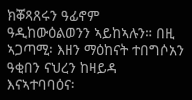ክቖጻጸሩን ዓፊኖም ዓዲከውዕልወንን ኣይከኣሉን። በዚ ኣጋጣሚ፡ እዘን ማዕከናት ተበግሶአን ዓቂበን ናህረን ከዛይዳ እናኣተባባዕና፡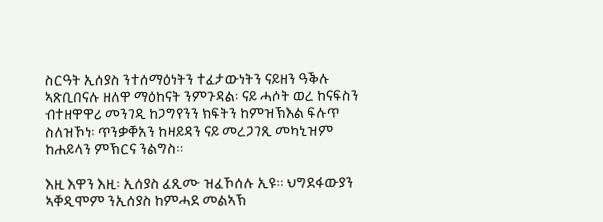ስርዓት ኢሰያስ ንተሰማዕነትን ተፈታውነትን ናይዘን ዓቕሉ ኣጽቢበናሉ ዘለዋ ማዕከናት ንምጉዳል፡ ናይ ሓሶት ወረ ከናፍስን ብተዘዋዋሪ መንገዲ ከጋግየንን ክፍትን ከምዝኽእል ፍሉጥ ስለዝኾነ፡ ጥንቃቐአን ከዛይዳን ናይ መረጋገጺ መካኒዝም ከሐይላን ምኽርና ንልግስ።

እዚ እዋን እዚ፡ ኢሰያስ ፈጺሙ ዝፈኾሰሉ ኢዩ። ህግደፋውያን ኣቐዲሞም ንኢሰያስ ከምሓደ መልኣኽ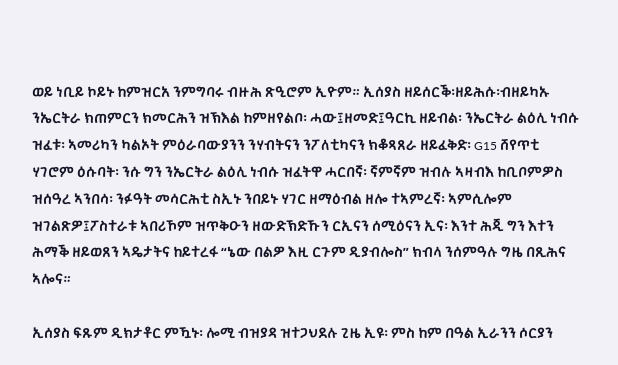ወይ ነቢይ ኮይኑ ከምዝርአ ንምግባሩ ብዙሕ ጽዒሮም ኢዮም። ኢሰያስ ዘይሰርቕ፡ዘይሕሱ፡ብዘይካኡ ንኤርትራ ክጠምርን ክመርሕን ዝኽእል ከምዘየልቦ፡ ሓው፤ዘመድ፤ዓርኪ ዘይብል፡ ንኤርትራ ልዕሊ ነብሱ ዝፈቱ፡ ኣመሪካን ካልኦት ምዕራባውያንን ንሃብትናን ንፖለቲካናን ክቆጻጸራ ዘይፈቅድ፡ G15 ሸየጥቲ ሃገሮም ዕሱባት፡ ንሱ ግን ንኤርትራ ልዕሊ ነብሱ ዝፈትዋ ሓርበኛ፡ ኛምኛም ዝብሉ ኣዛብእ ከቢቦምዎስ ዝሰዓረ ኣንበሳ፡ ንፉዓት መሳርሕቲ ስኢኑ ንበይኑ ሃገር ዘማዕብል ዘሎ ተኣምረኛ፡ ኣምሲሎም ዝገልጽዎ፤ፖስተራቱ ኣበሪኾም ዝጥቅዑን ዘውድኽድኹን ርኢናን ሰሚዕናን ኢና፡ እንተ ሕጂ ግን እተን ሕማቕ ዘይወጸን ኣዴታትና ከይተረፋ “ኔው በልዎ እዚ ርጉም ዲያብሎስ” ክብላ ንሰምዓሉ ግዜ በጺሕና ኣሎና።

ኢሰያስ ፍጹም ዲክታቶር ምዃኑ፡ ሎሚ ብዝያዳ ዝተጋህደሉ ጊዜ ኢዩ፡ ምስ ከም በዓል ኢራንን ሶርያን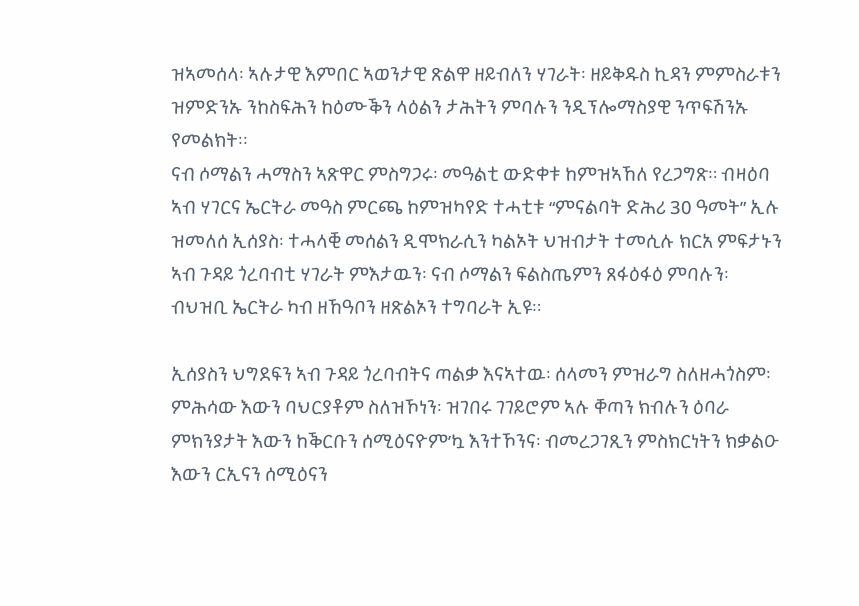ዝኣመሰላ፡ ኣሉታዊ እምበር ኣወንታዊ ጽልዋ ዘይብለን ሃገራት፡ ዘይቅዱስ ኪዳን ምምስራቱን ዝምድንኡ ንከስፍሕን ከዕሙቕን ላዕልን ታሕትን ምባሉን ንዲፕሎማስያዊ ንጥፍሽንኡ የመልክት፡፡
ናብ ሶማልን ሓማስን ኣጽዋር ምስግጋሩ፡ መዓልቲ ውድቀቱ ከምዝኣኸለ የረጋግጽ። ብዛዕባ ኣብ ሃገርና ኤርትራ መዓስ ምርጫ ከምዝካየድ ተሓቲቱ “ምናልባት ድሕሪ 30 ዓመት” ኢሉ ዝመለሰ ኢሰያስ፡ ተሓላቒ መሰልን ዲሞክራሲን ካልኦት ህዝብታት ተመሲሉ ክርአ ምፍታኑን ኣብ ጉዳይ ጎረባብቲ ሃገራት ምእታዉን፡ ናብ ሶማልን ፍልስጤምን ጸፋዕፋዕ ምባሉን፡ ብህዝቢ ኤርትራ ካብ ዘኸዓቦን ዘጽልኦን ተግባራት ኢዩ።

ኢሰያስን ህግደፍን ኣብ ጉዳይ ጎረባብትና ጣልቃ እናኣተዉ፡ ሰላመን ምዝራግ ስለዘሓጎስም፡ ምሕሳው እውን ባህርያቶም ስለዝኾነን፡ ዝገበሩ ገገይሮም ኣሉ ቐጣን ክብሉን ዕባራ ምክንያታት እውን ከቕርቡን ሰሚዕናዮም’ኳ እንተኾንና፡ ብመረጋገጺን ምስክርነትን ክቃልዑ እውን ርኢናን ሰሚዕናን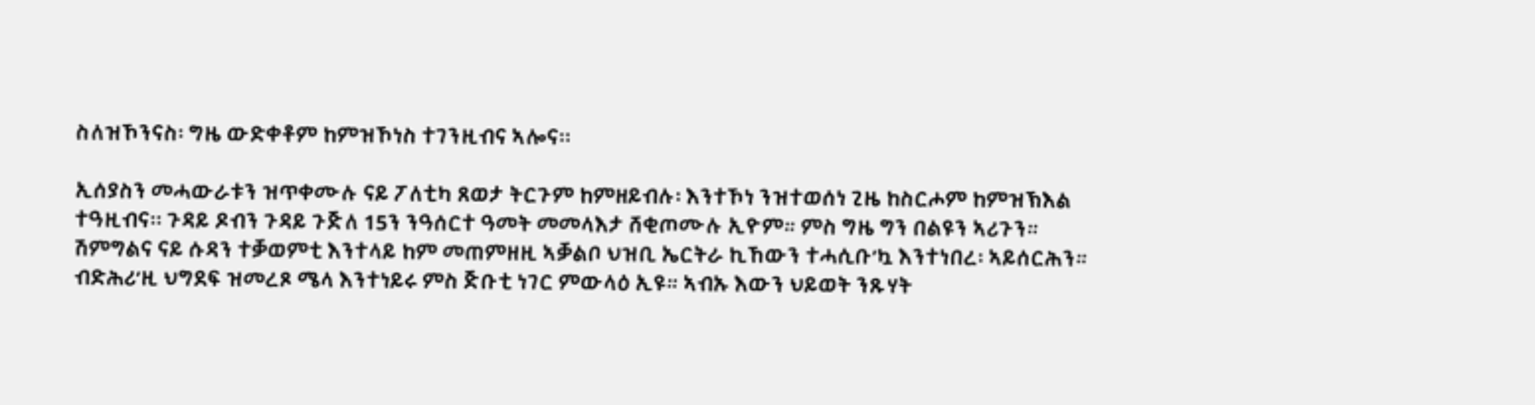ስለዝኾንናስ፡ ግዜ ውድቀቶም ከምዝኾነስ ተገንዚብና ኣሎና፡፡

ኢሰያስን መሓውራቱን ዝጥቀሙሉ ናይ ፖለቲካ ጸወታ ትርጉም ከምዘይብሉ፡ እንተኾነ ንዝተወሰነ ጊዜ ከስርሖም ከምዝኽእል ተዓዚብና፡፡ ጉዳይ ዶብን ጉዳይ ጉጅለ 15ን ንዓሰርተ ዓመት መመላእታ ሸቂጦሙሉ ኢዮም። ምስ ግዜ ግን በልዩን ኣሪጉን። ሽምግልና ናይ ሱዳን ተቓወምቲ እንተላይ ከም መጠምዘዚ ኣቓልቦ ህዝቢ ኤርትራ ኪኸውን ተሓሲቡ’ኳ እንተነበረ፡ ኣይሰርሕን። ብድሕሪ’ዚ ህግደፍ ዝመረጾ ሜላ እንተነይሩ ምስ ጅቡቲ ነገር ምውላዕ ኢዩ። ኣብኡ እውን ህይወት ንጹሃት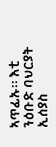ኣጥፊኡ፡፡ እቲ ንዕቡድ ባህርያት ኢሰያስ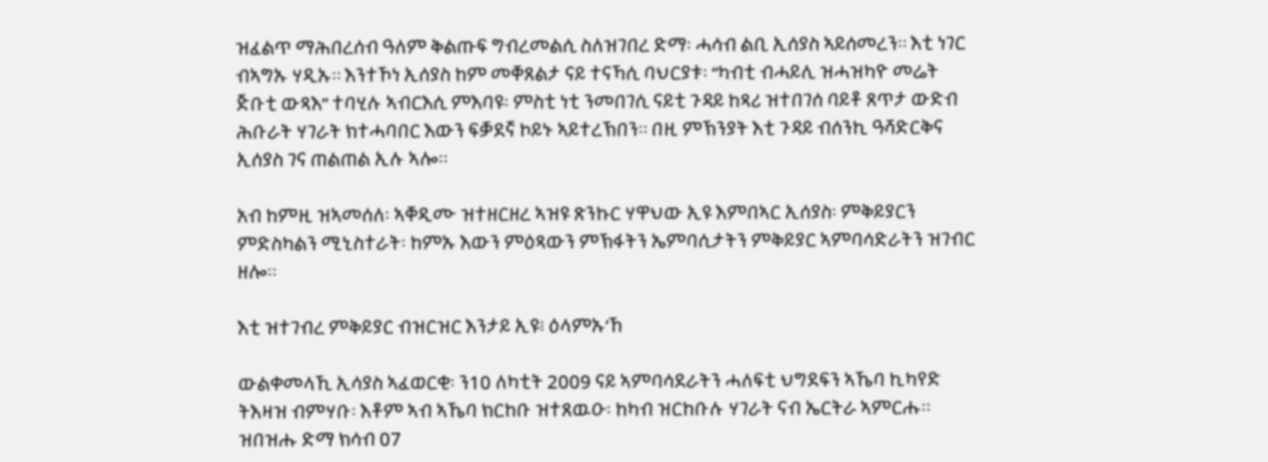ዝፈልጥ ማሕበረሰብ ዓለም ቅልጡፍ ግብረመልሲ ስለዝገበረ ድማ፡ ሓሳብ ልቢ ኢሰያስ ኣይሰመረን። እቲ ነገር ብኣግኡ ሃዲኡ። እንተኾነ ኢሰያስ ከም መቐጸልታ ናይ ተናኻሲ ባህርያቱ፡ “ካብቲ ብሓይሊ ዝሓዝካዮ መሬት ጅቡቲ ውጻእ” ተባሂሉ ኣብርእሲ ምእባዩ፡ ምስቲ ነቲ ንመበገሲ ናይቲ ጉዳይ ከጻሪ ዝተበገሰ ባይቶ ጸጥታ ውድብ ሕቡራት ሃገራት ክተሓባበር እውን ፍቓደኛ ኮይኑ ኣይተረኽበን። በዚ ምኽንያት እቲ ጉዳይ ብሰንኪ ዓሻድርቅና ኢሰያስ ገና ጠልጠል ኢሉ ኣሎ።

አብ ከምዚ ዝኣመሰለ፡ ኣቐዲሙ ዝተዘርዘረ ኣዝዩ ጽንኩር ሃዋህው ኢዩ እምበኣር ኢሰያስ፡ ምቅይያርን ምድስካልን ሚኒስተራት፡ ከምኡ እውን ምዕጻውን ምኽፋትን ኤምባሲታትን ምቅይያር ኣምባሳድራትን ዝገብር ዘሎ።

እቲ ዝተገብረ ምቅይያር ብዝርዝር እንታይ ኢዩ፧ ዕላምኡ’ኸ

ውልቀመላኺ ኢሳያስ ኣፈወርቂ፡ ን10 ለካቲት 2009 ናይ ኣምባሳደራትን ሓለፍቲ ህግደፍን ኣኼባ ኪካየድ ትእዛዝ ብምሃቡ፡ እቶም ኣብ ኣኼባ ክርከቡ ዝተጸዉዑ፡ ከካብ ዝርከቡሉ ሃገራት ናብ ኤርትራ ኣምርሑ። ዝበዝሑ ድማ ክሳብ 07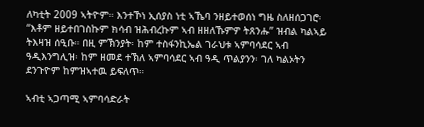ለካቲት 2009 ኣትዮም። እንተኾነ ኢሰያስ ነቲ ኣኼባ ንዘይተወሰነ ግዜ ስለዘሰጋገሮ፡ “እቶም ዘይተበገስኩም ክሳብ ዝሕብረኩም ኣብ ዘዘለኹምዎ ትጸንሑ’’ ዝብል ካልኣይ ትእዛዝ ሰዒቡ። በዚ ምኽንያት፡ ከም ተስፋንኪኤል ገራህቱ ኣምባሳደር ኣብ ዓዲእንግሊዝ፡ ከም ዘመደ ተኽለ ኣምባሳደር ኣብ ዓዲ ጥልያንን፡ ገለ ካልኦትን ደንጉዮም ከምዝኣተዉ ይፍለጥ።

ኣብቲ ኣጋጣሚ ኣምባሳድራት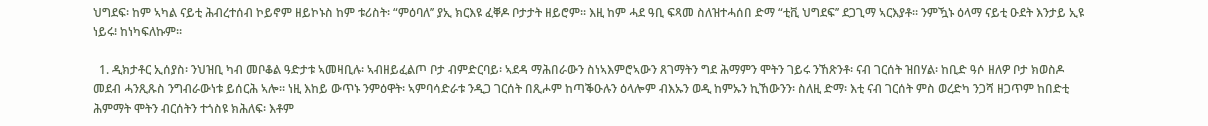ህግደፍ፡ ከም ኣካል ናይቲ ሕብረተሰብ ኮይኖም ዘይኮኑስ ከም ቱሪስት፡ “ምዕባለ’’ ያኢ ክርእዩ ፈቐዶ ቦታታት ዘይሮም፡፡ እዚ ከም ሓደ ዓቢ ፍጻመ ስለዝተሓሰበ ድማ “ቲቪ ህግደፍ’’ ደጋጊማ ኣርእያቶ። ንምዃኑ ዕላማ ናይቲ ዑደት እንታይ ኢዩ ነይሩ፧ ከነካፍለኩም።

  1. ዲክታቶር ኢሰያስ፡ ንህዝቢ ካብ መቦቆል ዓድታቱ ኣመዛቢሉ፡ ኣብዘይፈልጦ ቦታ ብምድርባይ፡ ኣደዳ ማሕበራውን ስነኣእምሮኣውን ጸገማትን ግደ ሕማምን ሞትን ገይሩ ንኸጽንቶ፡ ናብ ገርሰት ዝበሃል፡ ከቢድ ዓሶ ዘለዎ ቦታ ክወስዶ መደብ ሓንጺጹስ ንግብራውነቱ ይሰርሕ ኣሎ። ነዚ እከይ ውጥኑ ንምዕዋት፡ ኣምባሳድራቱ ንዲጋ ገርሰት በጺሖም ከጣቕዑሉን ዕላሎም ብእኡን ወዲ ከምኡን ኪኸውንን፡ ስለዚ ድማ፡ እቲ ናብ ገርሰት ምስ ወረድካ ንጋሻ ዘጋጥም ከበድቲ ሕምማት ሞትን ብርሰትን ተጎስዩ ክሕለፍ፡ እቶም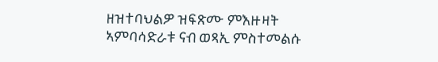ዘዝተባህልዎ ዝፍጽሙ ምእዙዛት ኣምባሳድራቱ ናብ ወጻኢ ምስተመልሱ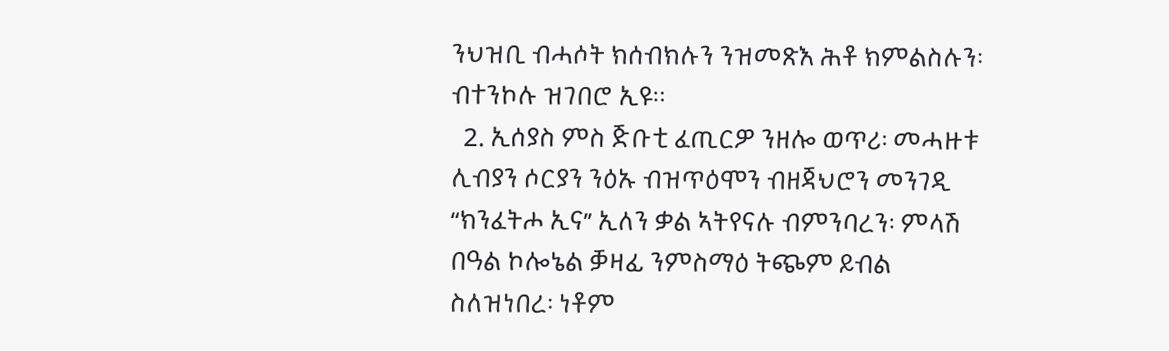ንህዝቢ ብሓሶት ክሰብክሉን ንዝመጽእ ሕቶ ክምልስሉን፡ ብተንኮሉ ዝገበሮ ኢዩ።
  2. ኢሰያስ ምስ ጅቡቲ ፈጢርዎ ንዘሎ ወጥሪ፡ መሓዙቱ ሊብያን ሶርያን ንዕኡ ብዝጥዕሞን ብዘጃህሮን መንገዲ “ክንፈትሖ ኢና’’ ኢለን ቃል ኣትየናሉ ብምንባረን፡ ምላሽ በዓል ኮሎኔል ቓዛፊ ንምስማዕ ትጭም ይብል ስለዝነበረ፡ ነቶም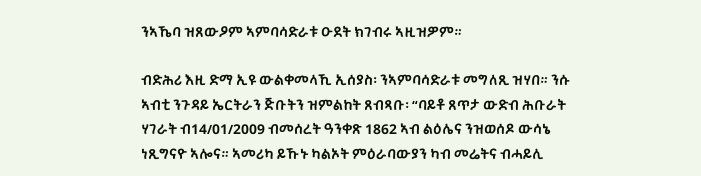ንኣኼባ ዝጸውዖም ኣምባሳድራቱ ዑደት ክገብሩ ኣዚዝዎም።

ብድሕሪ እዚ ድማ ኢዩ ውልቀመላኺ ኢሰያስ፡ ንኣምባሳድራቱ መግለጺ ዝሃበ። ንሱ ኣብቲ ንጉዳይ ኤርትራን ጅቡትን ዝምልከት ጸብጻቡ፡ “ባይቶ ጸጥታ ውድብ ሕቡራት ሃገራት ብ14/01/2009 ብመሰረት ዓንቀጽ 1862 ኣብ ልዕሌና ንዝወሰዶ ውሳኔ ነጺግናዮ ኣሎና። ኣመሪካ ይኹኑ ካልኦት ምዕራባውያን ካብ መሬትና ብሓይሊ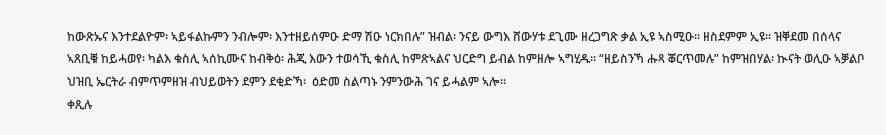ከውጽኡና እንተደልዮም፡ ኣይፋልኩምን ንብሎም፡ እንተዘይሰምዑ ድማ ሽዑ ነርክበሉ” ዝብል፡ ንናይ ውግእ ሸውሃቱ ደጊሙ ዘረጋግጽ ቃል ኢዩ ኣስሚዑ። ዘስደምም ኢዩ። ዝቐደመ በሰላና ኣጸቢቑ ከይሓወየ፡ ካልእ ቁስሊ ኣሰኪሙና ከብቅዕ፡ ሕጂ እውን ተወሳኺ ቁስሊ ከምጽኣልና ህርድግ ይብል ከምዘሎ ኣግሂዱ። “ዘይስንኻ ሑጻ ቖርጥመሉ” ከምዝበሃል፡ ኲናት ወሊዑ ኣቓልቦ ህዝቢ ኤርትራ ብምጥምዘዝ ብህይወትን ደምን ደቂድኻ፡  ዕድመ ስልጣኑ ንምንውሕ ገና ይሓልም ኣሎ።
ቀጺሉ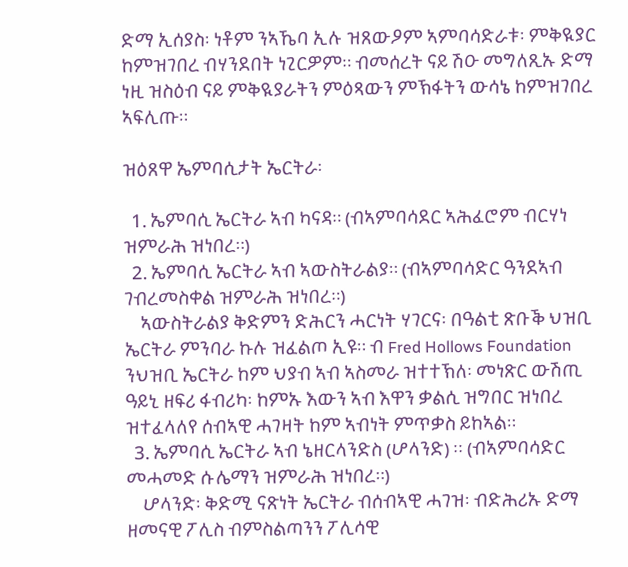ድማ ኢሰያስ፡ ነቶም ንኣኼባ ኢሉ ዝጸውዖም ኣምባሳድራቱ፡ ምቅዪያር ከምዝገበረ ብሃንደበት ነጊርዎም። ብመሰረት ናይ ሽዑ መግለጺኡ ድማ ነዚ ዝስዕብ ናይ ምቅዪያራትን ምዕጻውን ምኽፋትን ውሳኔ ከምዝገበረ ኣፍሊጡ።

ዝዕጸዋ ኤምባሲታት ኤርትራ፡

  1. ኤምባሲ ኤርትራ ኣብ ካናዳ። (ብኣምባሳደር ኣሕፈሮም ብርሃነ ዝምራሕ ዝነበረ።)
  2. ኤምባሲ ኤርትራ ኣብ ኣውስትራልያ። (ብኣምባሳድር ዓንደኣብ ገብረመስቀል ዝምራሕ ዝነበረ።)
    ኣውስትራልያ ቅድምን ድሕርን ሓርነት ሃገርና፡ በዓልቲ ጽቡቕ ህዝቢ ኤርትራ ምንባራ ኩሉ ዝፈልጦ ኢዩ። ብ Fred Hollows Foundation ንህዝቢ ኤርትራ ከም ህያብ ኣብ ኣስመራ ዝተተኽለ፡ መነጽር ውሽጢ ዓይኒ ዘፍሪ ፋብሪካ፡ ከምኡ እውን ኣብ እዋን ቃልሲ ዝግበር ዝነበረ ዝተፈላለየ ሰብኣዊ ሓገዛት ከም ኣብነት ምጥቃስ ይከኣል።
  3. ኤምባሲ ኤርትራ ኣብ ኔዘርላንድስ (ሆላንድ) ፡፡ (ብኣምባሳድር መሓመድ ሱሌማን ዝምራሕ ዝነበረ።)
    ሆላንድ፡ ቅድሚ ናጽነት ኤርትራ ብሰብኣዊ ሓገዝ፡ ብድሕሪኡ ድማ ዘመናዊ ፖሊስ ብምስልጣንን ፖሊሳዊ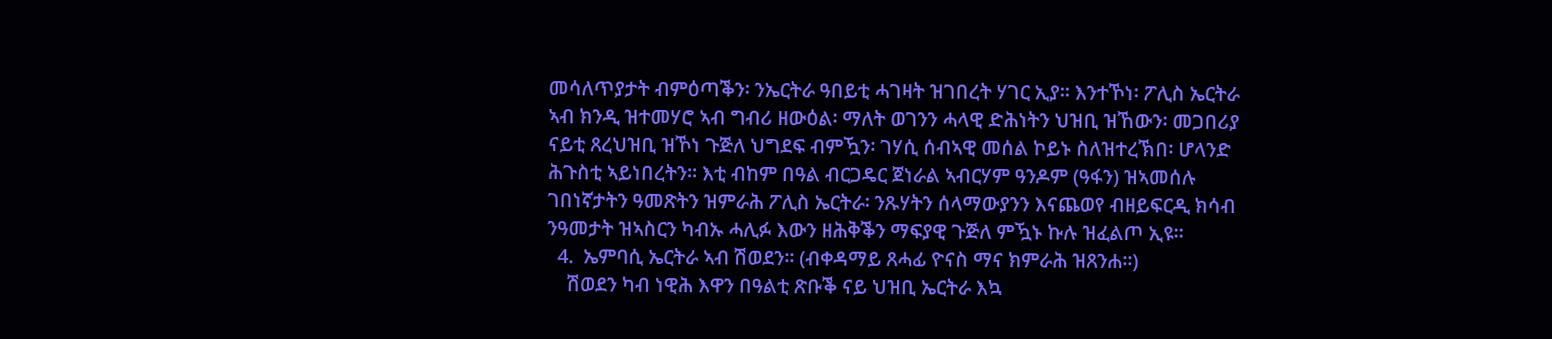መሳለጥያታት ብምዕጣቕን፡ ንኤርትራ ዓበይቲ ሓገዛት ዝገበረት ሃገር ኢያ። እንተኾነ፡ ፖሊስ ኤርትራ ኣብ ክንዲ ዝተመሃሮ ኣብ ግብሪ ዘውዕል፡ ማለት ወገንን ሓላዊ ድሕነትን ህዝቢ ዝኸውን፡ መጋበሪያ ናይቲ ጸረህዝቢ ዝኾነ ጉጅለ ህግደፍ ብምዃን፡ ገሃሲ ሰብኣዊ መሰል ኮይኑ ስለዝተረኽበ፡ ሆላንድ ሕጉስቲ ኣይነበረትን። እቲ ብከም በዓል ብርጋዴር ጀነራል ኣብርሃም ዓንዶም (ዓፋን) ዝኣመሰሉ ገበነኛታትን ዓመጽትን ዝምራሕ ፖሊስ ኤርትራ፡ ንጹሃትን ሰላማውያንን እናጨወየ ብዘይፍርዲ ክሳብ ንዓመታት ዝኣስርን ካብኡ ሓሊፉ እውን ዘሕቅቕን ማፍያዊ ጉጅለ ምዃኑ ኩሉ ዝፈልጦ ኢዩ።
  4.  ኤምባሲ ኤርትራ ኣብ ሽወደን፡፡ (ብቀዳማይ ጸሓፊ ዮናስ ማና ክምራሕ ዝጸንሐ።)
    ሽወደን ካብ ነዊሕ እዋን በዓልቲ ጽቡቕ ናይ ህዝቢ ኤርትራ እኳ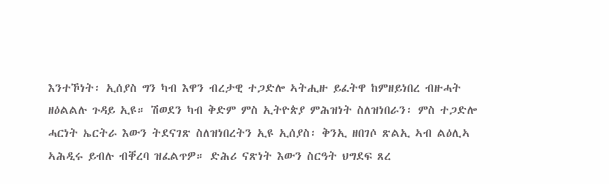እንተኾነት፡ ኢሰያስ ግን ካብ እዋን ብረታዊ ተጋድሎ ኣትሒዙ ይፈትዋ ከምዘይነበረ ብዙሓት ዘዕልልሉ ጉዳይ ኢዩ። ሽወደን ካብ ቅድም ምስ ኢትዮጵያ ምሕዝነት ስለዝነበራን፡ ምስ ተጋድሎ ሓርነት ኤርትራ እውን ትደናገጽ ስለዝነበረትን ኢዩ ኢሰያስ፡ ቅንኢ ዘበገሶ ጽልኢ ኣብ ልዕሊኣ ኣሕዲሩ ይብሉ ብቐረባ ዝፈልጥዎ። ድሕሪ ናጽነት እውን ስርዓት ህግደፍ ጸረ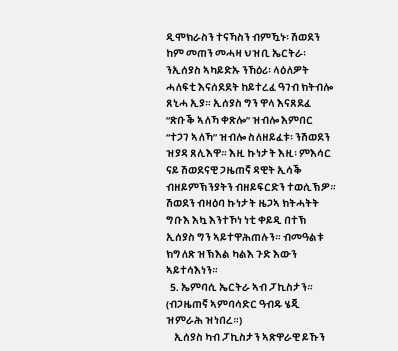ዲሞክራስን ተናኻስን ብምዃኑ፡ ሽወደን ከም መጠን መሓዛ ህዝቢ ኤርትራ፡ ንኢሰያስ ኣካይድኡ ንኸዕሪ፡ ላዕለዎት ሓለፍቲ እናሰደደት ከይተረፈ ዓገብ ክትብሎ ጸኒሓ ኢያ። ኢሰያስ ግን ዋላ እናጸደፈ “ጽቡቕ ኣለኻ ቀጽሎ” ዝብሎ እምበር “ተጋገ ኣለኻ” ዝብሎ ስለዘይፈቱ፡ ንሽወደን ዝያዳ ጸሊእዋ። እዚ ኩነታት እዚ፡ ምእሳር ናይ ሽወደናዊ ጋዜጠኛ ዳዊት ኢሳቕ ብዘይምኽንያትን ብዘይፍርድን ተወሲኽዎ። ሽወደን ብዛዕባ ኩነታት ዜጋኣ ክትሓትት ግቡእ እኳ እንተኾነ ነቲ ቀይዲ በተኽ ኢሰያስ ግን ኣይተዋሕጠሉን። ብመዓልቱ ክግለጽ ዝኽእል ካልእ ጉድ እውን ኣይተሳእነን።
  5. ኤምባሲ ኤርትራ ኣብ ፓኪስታን። (ብጋዜጠኛ ኣምባሳድር ዓብዱ ሄጂ ዝምራሕ ዝነበረ።)
    ኢሰያስ ካብ ፓኪስታን ኣጽዋራዊ ይኹን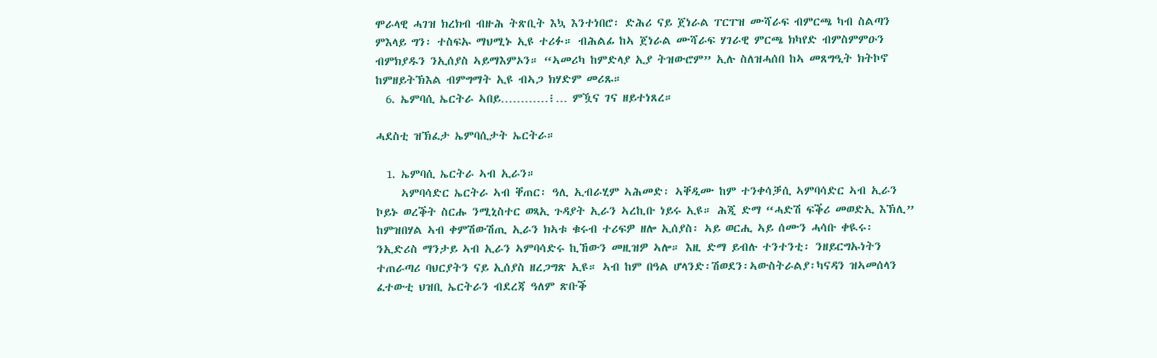ሞራላዊ ሓገዝ ክረክብ ብዙሕ ትጽቢት እኳ እንተነበሮ፡ ድሕሪ ናይ ጀነራል ፐርፐዝ ሙሻራፍ ብምርጫ ካብ ስልጣን ምእላይ ግን፡ ተስፍኡ ማህሚኑ ኢዩ ተሪፉ። ብሕልፊ ከኣ ጀነራል ሙሻራፍ ሃገራዊ ምርጫ ክካየድ ብምስምምዑን ብምክያዱን ንኢሰያስ ኣይማእምኦን። “ኣመሪካ ከምድላያ ኢያ ትዝውሮም” ኢሉ ስለዝሓሰበ ከኣ መጸግዒት ክትኮኖ ከምዘይትኽእል ብምግማት ኢዩ ብኣጋ ክሃድም መሪጹ።
  6. ኤምባሲ ኤርትራ ኣበይ…………፧… ምዃና ገና ዘይተነጸረ።

ሓደስቲ ዝኽፈታ ኤምባሲታት ኤርትራ።

  1. ኤምባሲ ኤርትራ ኣብ ኢራን።
     ኣምባሳድር ኤርትራ ኣብ ቐጠር፡ ዓሊ ኢብራሂም ኣሕመድ፡ ኣቐዲሙ ከም ተንቀሳቓሲ ኣምባሳድር ኣብ ኢራን ኮይኑ ወረቕት ስርሑ ንሚኒስተር ወጻኢ ጉዳያት ኢራን ኣረኪቡ ነይሩ ኢዩ። ሕጂ ድማ “ሓድሽ ፍቕሪ መወድኢ እኽሊ” ከምዝበሃል ኣብ ቀምሽውሽጢ ኢራን ክኣቱ ቁሩብ ተሪፍዎ ዘሎ ኢሰያስ፡ ኣይ ወርሒ ኣይ ሰሙን ሓሳቡ ቀዪሩ፡ ንኢድሪስ ማንታይ ኣብ ኢራን ኣምባሳድሩ ኪኸውን መዚዝዎ ኣሎ። እዚ ድማ ይብሉ ተንተንቲ፡ ንዘይርግኡነትን ተጠራጣሪ ባህርያትን ናይ ኢሰያስ ዘረጋግጽ ኢዩ። ኣብ ከም በዓል ሆላንድ፡ሽወደን፡ኣውስትራልያ፡ካናዳን ዝኣመሰላን ፈተውቲ ህዝቢ ኤርትራን ብደረጃ ዓለም ጽቡቕ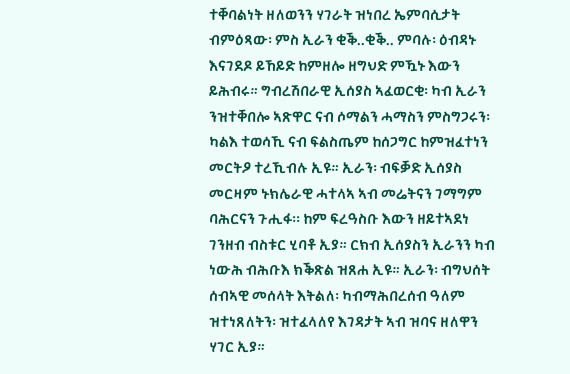ተቐባልነት ዘለወንን ሃገራት ዝነበረ ኤምባሲታት ብምዕጻው፡ ምስ ኢራን ቂቕ..ቂቕ.. ምባሉ፡ ዕብዳኑ እናገደዶ ይኸይድ ከምዘሎ ዘግህድ ምዃኑ እውን ይሕብሩ። ግብረሽበራዊ ኢሰያስ ኣፈወርቂ፡ ካብ ኢራን ንዝተቐበሎ ኣጽዋር ናብ ሶማልን ሓማስን ምስግጋሩን፡ ካልእ ተወሳኺ ናብ ፍልስጤም ከሰጋግር ከምዝፈተነን መርትዖ ተረኺብሉ ኢዩ። ኢራን፡ ብፍቓድ ኢሰያስ መርዛም ኑክሌራዊ ሓተላኣ ኣብ መሬትናን ገማግም ባሕርናን ጉሒፋ፡፡ ከም ፍረዓስቡ እውን ዘይተኣደነ ገንዘብ ብስቱር ሂባቶ ኢያ። ርክብ ኢሰያስን ኢራንን ካብ ነውሕ ብሕቡእ ክቕጽል ዝጸሐ ኢዩ። ኢራን፡ ብግህሰት ሰብኣዊ መሰላት እትልለ፡ ካብማሕበረሰብ ዓለም ዝተነጸለትን፡ ዝተፈላለየ እገዳታት ኣብ ዝባና ዘለዋን ሃገር ኢያ።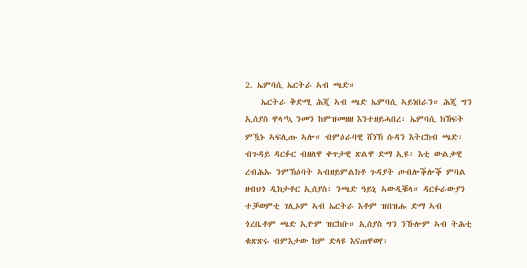2. ኤምባሲ ኤርትራ ኣብ ጫድ።
    ኤርትራ ቅድሚ ሕጂ ኣብ ጫድ ኤምባሲ ኣይነበራን። ሕጂ ግን ኢሰያስ ዋላ’ኳ ንመን ከምዝመዘዘ እንተዘይሓበረ፡ ኤምባሲ ክኸፍት ምዃኑ ኣፍሊጡ ኣሎ። ብምዕራባዊ ሸነኽ ሱዳን እትርከብ ጫድ፡ ብጉዳይ ዳርፉር ብዘለዋ ቀጥታዊ ጽልዋ ድማ ኢዩ፡ እቲ ውልቃዊ ረብሕኡ ንምኽዕባት ኣብዘይምልከቶ ጉዳያት ጦብሎቕሎቕ ምባል ዘብህጎ ዲክታቶር ኢሰያስ፡ ንጫድ ዓይኒ ኣውዲቑላ። ዳርፉራውያን ተቓወምቲ ገሊኦም ኣብ ኤርትራ እቶም ዝበዝሑ ድማ ኣብ ጎረቤቶም ጫድ ኢዮም ዝርከቡ። ኢሰያስ ግን ንኹሎም ኣብ ትሕቲ ቁጽጽሩ ብምእታው ከም ድላዩ እናጠዋወየ፡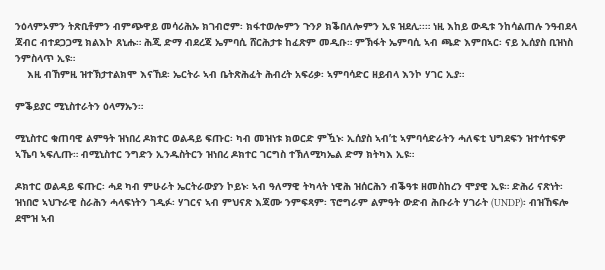ንዕላምኦምን ትጽቢቶምን ብምጭዋይ መሳሪሕኡ ክገብሮም፡ ክፋተወሎምን ጉንዖ ክቕበለሎምን ኢዩ ዝደሊ፡፡። ነዚ እከይ ውዲቱ ንከሳልጠሉ ንዓብደላ ጃብር ብተደጋጋሚ ክልእኮ ጸኒሑ። ሕጂ ድማ ብደረጃ ኤምባሲ ሸርሕታቱ ከፈጽም መዲቡ። ምኽፋት ኤምባሲ ኣብ ጫድ እምበኣር፡ ናይ ኢሰያስ ቢዝነስ ንምስላጥ ኢዩ።
    እዚ ብኸምዚ ዝተኽታተልክሞ እናኸደ፡ ኤርትራ ኣብ ቤትጽሕፈት ሕብረት አፍሪቃ፡ ኣምባሳድር ዘይብላ እንኮ ሃገር ኢያ።

ምቕይያር ሚኒስተራትን ዕላማኡን።

ሚኒስተር ቁጠባዊ ልምዓት ዝነበረ ዶክተር ወልዳይ ፍጡር፡ ካብ መዝነቱ ክወርድ ምዃኑ፡ ኢሰያስ ኣብ’ቲ ኣምባሳድራትን ሓለፍቲ ህግደፍን ዝተሳተፍዎ ኣኼባ ኣፍሊጡ። ብሚኒስተር ንግድን ኢንዱስትርን ዝነበረ ዶክተር ገርግስ ተኽለሚካኤል ድማ ክትካእ ኢዩ።

ዶክተር ወልዳይ ፍጡር፡ ሓደ ካብ ምሁራት ኤርትራውያን ኮይኑ፡ ኣብ ዓለማዊ ትካላት ነዊሕ ዝሰርሕን ብቕዓቱ ዘመስከረን ሞያዊ ኢዩ። ድሕሪ ናጽነት፡ ዝነበሮ ኣህጉራዊ ስራሕን ሓላፍነትን ገዲፉ፡ ሃገርና ኣብ ምህናጽ እጃሙ ንምፍጻም፡ ፕሮግራም ልምዓት ውድብ ሕቡራት ሃገራት (UNDP)፡ ብዝኸፍሎ ደሞዝ ኣብ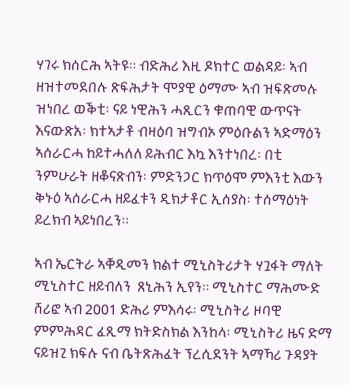ሃገሩ ክሰርሕ ኣትዩ። ብድሕሪ እዚ ዶክተር ወልዳይ፡ ኣብ ዘዝተመደበሉ ጽፍሕታት ሞያዊ ዕማሙ ኣብ ዝፍጽመሉ ዝነበረ ወቕቲ፡ ናይ ነዊሕን ሓጺርን ቁጠባዊ ውጥናት እናውጽአ፡ ክተኣታቶ ብዛዕባ ዝግብኦ ምዕቡልን ኣድማዕን ኣሰራርሓ ከይተሓለለ ይሕብር እኳ እንተነበረ፡ በቲ ንምሁራት ዘቆናጽብን፡ ምድንጋር ክጥዕሞ ምእንቲ እውን ቅኑዕ ኣሰራርሓ ዘይፈቱን ዲክታቶር ኢሰያስ፡ ተሰማዕነት ይረክብ ኣይነበረን።

ኣብ ኤርትራ ኣቐዲመን ክልተ ሚኒስትሪታት ሃጓፋት ማለት ሚኒስተር ዘይብለን  ጸኒሕን ኢየን። ሚኒስተር ማሕሙድ ሸሪፎ ኣብ 2001 ድሕሪ ምእሳሩ፡ ሚኒስትሪ ዞባዊ ምምሕዳር ፈጺማ ክትድስክል እንከላ፡ ሚኒስትሪ ዜና ድማ ናይዝጊ ክፍሉ ናብ ቤትጽሕፈት ፕረሲደንት ኣማኻሪ ጉዳያት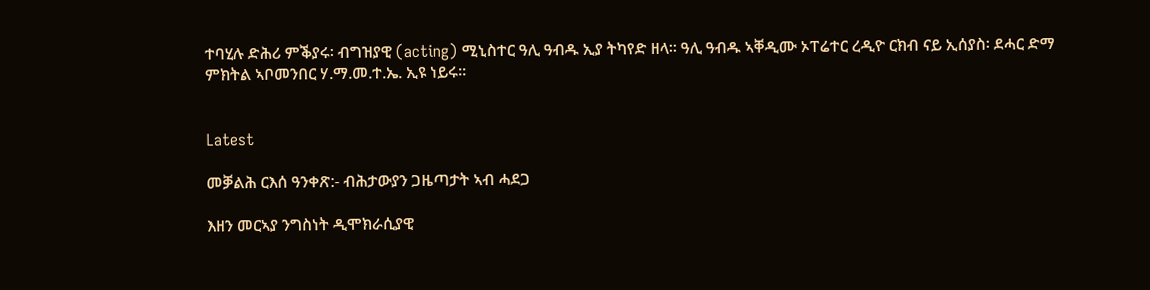ተባሂሉ ድሕሪ ምቕያሩ፡ ብግዝያዊ (acting) ሚኒስተር ዓሊ ዓብዱ ኢያ ትካየድ ዘላ። ዓሊ ዓብዱ ኣቐዲሙ ኦፐሬተር ረዲዮ ርክብ ናይ ኢሰያስ፡ ደሓር ድማ ምክትል ኣቦመንበር ሃ.ማ.መ.ተ.ኤ. ኢዩ ነይሩ።


Latest

መቓልሕ ርእሰ ዓንቀጽ:- ብሕታውያን ጋዜጣታት ኣብ ሓደጋ

እዘን መርኣያ ንግስነት ዲሞክራሲያዊ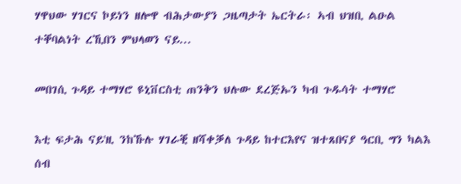ሃዋህው ሃገርና ኮይነን ዘሎዋ ብሕታውያን ጋዜጣታት ኤርትራ፡ ኣብ ህዝቢ ልዑል ተቐባልነት ረኺበን ምህላወን ናይ...

መበገሲ ጉዳይ ተማሃሮ ዩኒቨርስቲ ጠንቅን ህሉው ደረጅኡን ካብ ጉዱሳት ተማሃሮ

እቲ ፍታሕ ናይ'ዚ ንከኹሉ ሃገራቒ ዘሻቀቓለ ጉዳይ ከተርእየና ዝተጸበናያ ዓርቢ ግን ካልእ ሰብ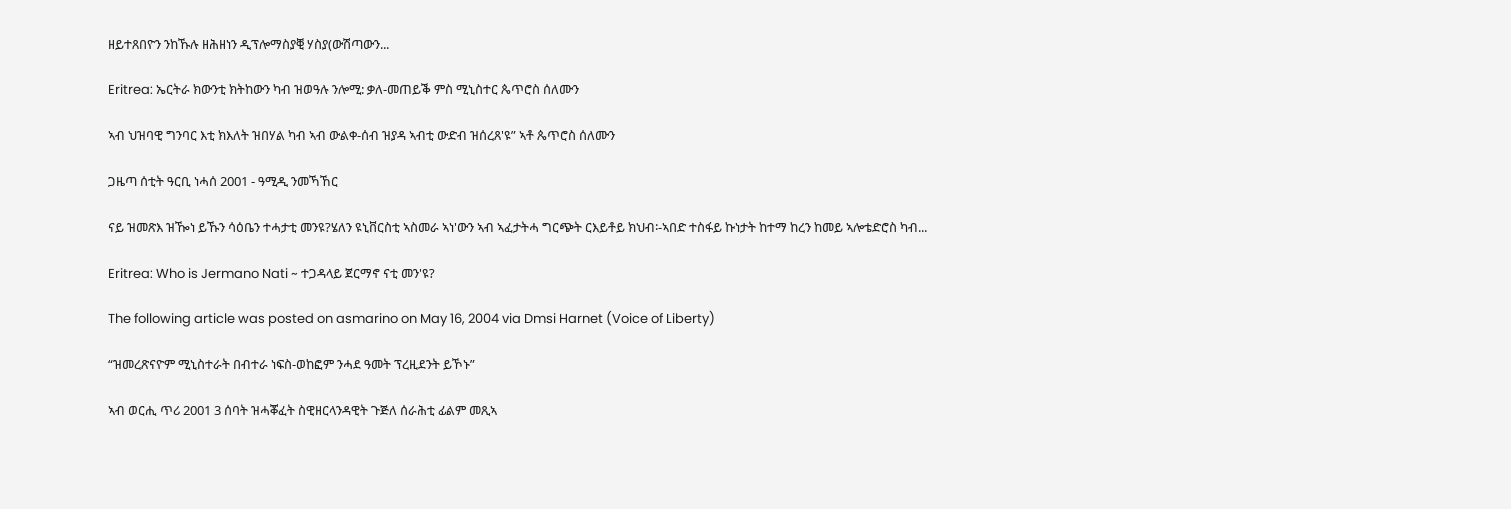ዘይተጸበዮን ንከኹሉ ዘሕዘነን ዲፕሎማስያቒ ሃስያ(ውሽጣውን...

Eritrea: ኤርትራ ክውንቲ ክትከውን ካብ ዝወዓሉ ንሎሚ: ቃለ-መጠይቕ ምስ ሚኒስተር ጴጥሮስ ሰለሙን

ኣብ ህዝባዊ ግንባር እቲ ክእለት ዝበሃል ካብ ኣብ ውልቀ-ሰብ ዝያዳ ኣብቲ ውድብ ዝሰረጸ'ዩ” ኣቶ ጴጥሮስ ሰለሙን

ጋዜጣ ሰቲት ዓርቢ ነሓሰ 2001 - ዓሚዲ ንመኻኸር

ናይ ዝመጽእ ዝዀነ ይኹን ሳዕቤን ተሓታቲ መንዩ?ሄለን ዩኒቨርስቲ ኣስመራ ኣነ'ውን ኣብ ኣፈታትሓ ግርጭት ርእይቶይ ክህብ፡-ኣበድ ተስፋይ ኩነታት ከተማ ከረን ከመይ ኣሎቴድሮስ ካብ...

Eritrea: Who is Jermano Nati ~ ተጋዳላይ ጀርማኖ ናቲ መን'ዩ?

The following article was posted on asmarino on May 16, 2004 via Dmsi Harnet (Voice of Liberty)

“ዝመረጽናዮም ሚኒስተራት በብተራ ነፍስ-ወከፎም ንሓደ ዓመት ፕረዚደንት ይኾኑ”

ኣብ ወርሒ ጥሪ 2001 3 ሰባት ዝሓቖፈት ስዊዘርላንዳዊት ጉጅለ ሰራሕቲ ፊልም መጺኣ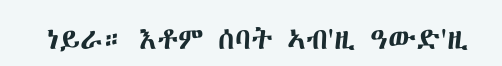ነይራ። እቶም ሰባት ኣብ'ዚ ዓውድ'ዚ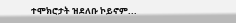ተሞክሮታት ዝደለቡ ኮይኖም...